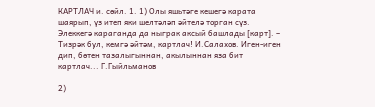КАРТЛАЧ и. сөйл. 1. 1) Олы яшьтәге кешегә карата шаярып, үз итеп яки шелтәләп әйтелә торган сүз. Элеккегә караганда да ныграк аксый башлады [карт]. – Тизрәк бул, кемгә әйтәм, картлач! И.Салахов. Иген-иген дип, бөтен тазалыгыннан, акылыннан яза бит картлач... Г.Гыйльманов

2)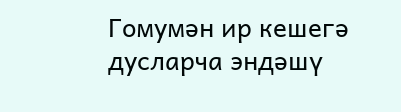Гомумән ир кешегә дусларча эндәшү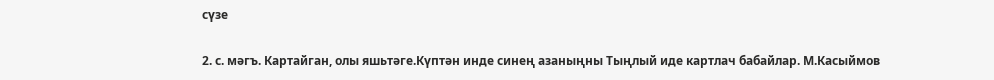сүзе

2. с. мәгъ. Картайган, олы яшьтәге.Күптән инде синең азаныңны Тыңлый иде картлач бабайлар. М.Касыймов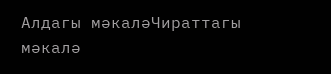Алдагы мәкаләЧираттагы мәкалә